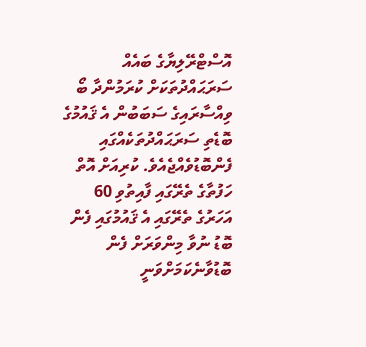އޮސްޓްރޭލިޔާގެ ބައެއް ސަރަޙައްދުތަކަށް ކުރަމުންދާ ބޯ ވިއްސާރައިގެ ސަބަބުން އެ ޤައުމުގެ ބޮޑެތި ސަރަޙައްދުތަކެއްގައި ފެންބޮޑުވެއްޖެއެވެ. ކުރިއަށް އޮތް ހަފުތާގެ ތެރޭގައި ފާއިތުވި 60 އަހަރުގެ ތެރޭގައި އެ ޤައުމުގައި ފެން ބޮޑު ނުވާ މިންވަރަށް ފެން ބޮޑުވާނެކަމަށްވަނީ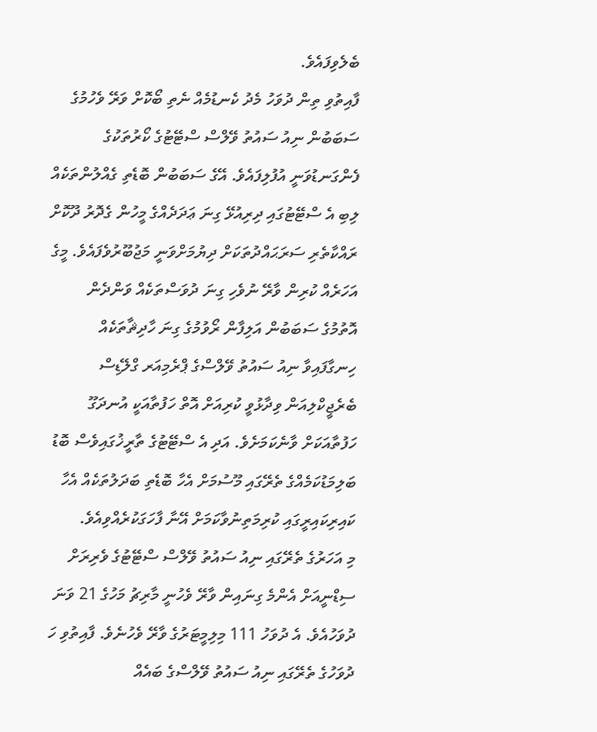ބެލެވިފައެވެ.
ފާއިތުވި ތިން ދުވަހު މެދު ކެނޑުމެއް ނެތި ބޯކޮށް ވަރޭ ވެހުމުގެ ސަބަބުން ނިއު ސައުތު ވޭލްސް ސްޓޭޓުގެ ކޯރުތަކުގެ ފެންގަނޑުވަނީ އުފުލިފައެވެ. އޭގެ ސަބަބުން ބޮޑެތި ގެއްލުންތަކެއް ލިބި އެ ސްޓޭޓުގައި ދިރިއުޅޭ ގިނަ ޢަދަދެއްގެ މީހުން ގެދޮރު ދޫކޮށް ރައްކާތެރި ސަރަޙައްދުތަކަށް ދިޔުމަށްވަނީ މަޖުބޫރުވެފައެވެ. މީގެ އަހަރެއް ކުރިން ވާރޭ ނުވެހި ގިނަ ދުވަސްތަކެއް ވަންދެން އޮތުމުގެ ސަބަބުން އަލިފާން ރޯވުމުގެ ގިނަ ހާދިޘާތަކެއް ހިނގާފައިވާ ނިއު ސައުތު ވޭލްސްގެ ޕްރެމިއަރ ގްލޭޑިސް ބެރެޖީކްލިއަން ވިދާޅުވީ ކުރިއަށް އޮތް ހަފުތާއަކީ އުނދަގޫ ހަފުތާއަކަށް ވާނެކަމަށެވެ. އަދި އެ ސްޓޭޓުގެ ތާރީޚުގައިވެސް ބޮޑު ބަލިމަޑުކަމެއްގެ ތެރޭގައި މޫސުމަށް އެހާ ބޮޑެތި ބަދަލުތަކެއް އެހާ ކައިރިކައިރީގައި ކުރިމަތިނުވާކަމަށް އޭނާ ފާހަގަކުރެއްވިއެވެ.
މި އަހަރުގެ ތެރޭގައި ނިއު ސައުތު ވޭލްސް ސްޓޭޓުގެ ވެރިރަށް ސިޑްނީއަށް އެންމެ ގިނައިން ވާރޭ ވެހުނީ މާރިޗު މަހުގެ 21 ވަނަ ދުވަހުއެވެ. އެ ދުވަހު 111 މިލިމީޓަރުގެ ވާރޭ ވެހުނެވެ. ފާއިތުވި ހަ ދުވަހުގެ ތެރޭގައި ނިއު ސައުތު ވޭލްސްގެ ބައެއް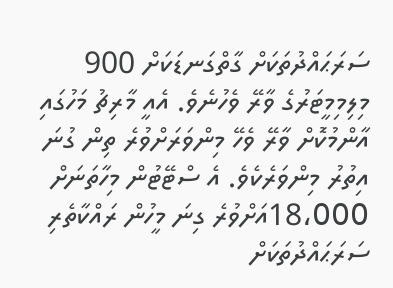ސަރަޙައްދުތަކަށް ގާތްގަނޑަކަށް 900 މިލިމިމީޓަރުގެ ވާރޭ ވެހުނެވެ. އެއީ މާރިޗު މަހުގައި އާންމުކޮށް ވާރޭ ވެހޭ މިންވަރަށްވުރެ ތިން ގުނަ އިތުރު މިންވަރެކެވެ. އެ ސްޓޭޓުން މިހާތަނަށް 18،000އަށްވުރެ ގިނަ މީހުން ރައްކާތެރި ސަރަޙައްދުތަކަށް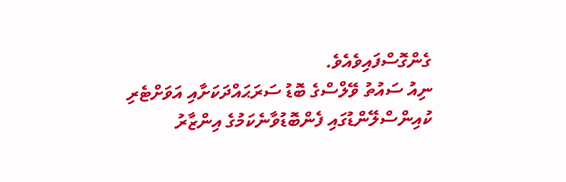ގެންގޮސްފައިވެއެވެ.
ނިއު ސައުތު ވޭލްސްގެ ބޮޑު ސަރަޙައްދަކަށާއި އަވަށްޓެރި ކުއިންސްލޭންޑުގައި ފެންބޮޑުވާނެކަމުގެ އިންޒާރު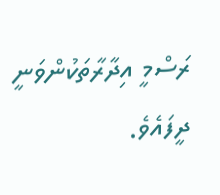ރަސްމީ އިދާރާތަކުންވަނީ ދީފައެވެ.